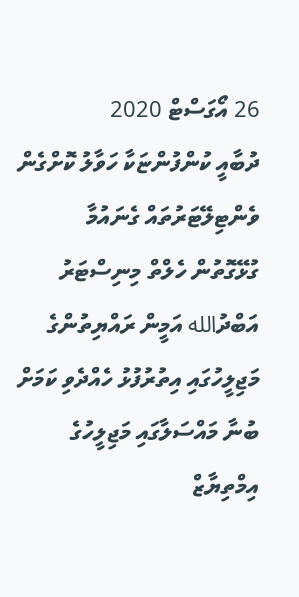26 އޯގަސްޓް 2020
ދުބާއީ ކުންފުންޏަކާ ހަވާލު ކޮށްގެން ވެންޓިލޭޓަރުތައް ގެނައުމާ ގުޅޭގޮތުން ހެލްތް މިނިސްޓަރު އަބްދުالله އަމީން ރައްޔިތުންގެ މަޖިލީހުގައި އިތުރުފުޅު ހެއްދެވި ކަމަށް ބުނާ މައްސަލާގައި މަޖިލީހުގެ އިމްތިޔާޒް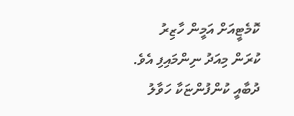ކޮމެޓީއަށް އަމީން ހާޒިރު ކުރަން މިއަދު ނިންމައިފި އެވެ.
ދުބާއީ ކުންފުންޏަކާ ހަވާލު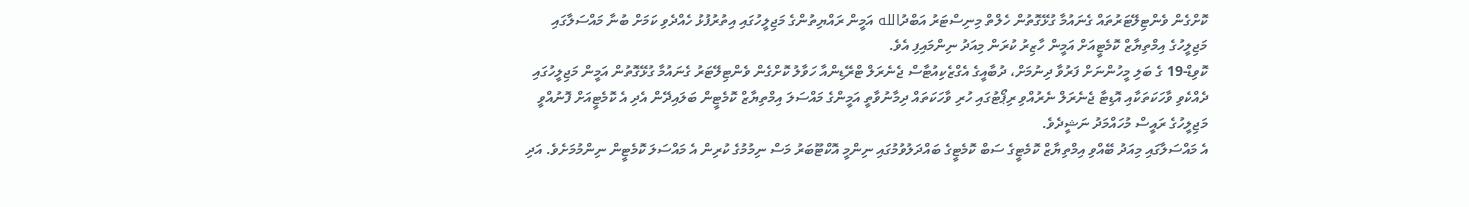ކޮށްގެން ވެންޓިލޭޓަރުތައް ގެނައުމާ ގުޅޭގޮތުން ހެލްތް މިނިސްޓަރު އަބްދުالله އަމީން ރައްޔިތުންގެ މަޖިލީހުގައި އިތުރުފުޅު ހެއްދެވި ކަމަށް ބުނާ މައްސަލާގައި މަޖިލީހުގެ އިމްތިޔާޒް ކޮމެޓީއަށް އަމީން ހާޒިރު ކުރަން މިއަދު ނިންމައިފި އެވެ.
ކޮވިޑް-19 ގެ ބަލި މީހުންނަށް ފަރުވާ ދިނުމަށް، ދުބާއީގެ އެގްޒެކިއުޓާސް ޖެނެރަލް ޓްރޭޑިންއާ ހަވާލު ކޮށްގެން ވެންޓިލޭޓަރު ގެނައުމާ ގުޅޭގޮތުން އަމީން މަޖިލީހުގައި ދެއްކެވި ވާހަކަތަކާއި އޮޑިޓާ ޖެނެރަލް ނެރުއްވި ރިޕޯޓުގައި ހުރި ވާހަކަތައް ދިމާނުވާތީ އަމީންގެ މައްސަލަ އިމްތިޔާޒް ކޮމެޓީން ބަލައިދޭން އެދި އެ ކޮމެޓީއަށް ފޮނުއްވީ މަޖިލީހުގެ ރައީސް މުހައްމަދު ނަޝީދެވެ.
އެ މައްސަލާގައި މިއަދު ބޭއްވި އިމްތިޔާޒް ކޮމެޓީގެ ސަބް ކޮމެޓީގެ ބައްދަލުވުމުގައި ނިންމީ އޮކްޓޫބަރު މަސް ނިމުމުގެ ކުރިން އެ މައްސަލަ ކޮމެޓީން ނިންމުމަށެވެ. އަދި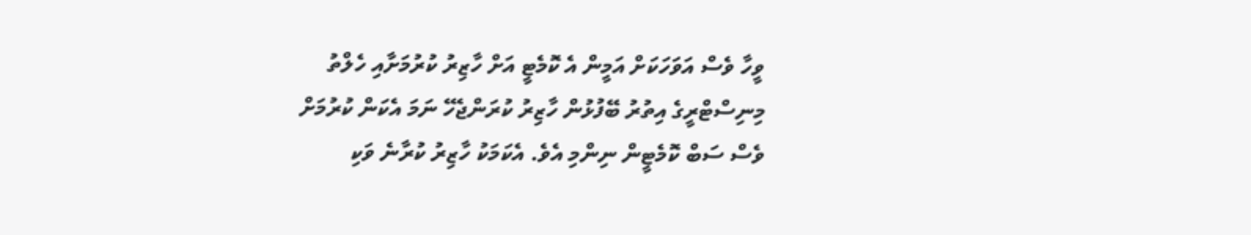ވީހާ ވެސް އަވަހަކަށް އަމީން އެ ކޮމެޓީ އަށް ހާޒިރު ކުރުމަށާއި ހެލްތު މިނިސްޓްރީގެ އިތުރު ބޭފުޅުން ހާޒިރު ކުރަންޖެހޭ ނަމަ އެކަން ކުރުމަށް ވެސް ސަބް ކޮމެޓީން ނިންމި އެވެ. އެކަމަކު ހާޒިރު ކުރާނެ ވަކި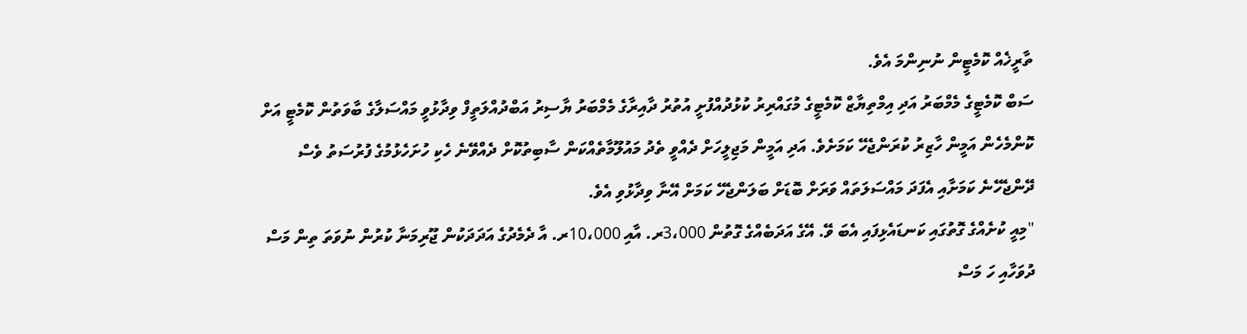ތާރީޚެއް ކޮމެޓީން ނުނިންމަ އެވެ.
ސަބް ކޮމެޓީގެ މެމްބަރު އަދި އިމްތިޔާޒް ކޮމެޓީގެ މުގައްރިރު ކުޅުދުއްފުށީ އުތުރު ދާއިރާގެ މެމްބަރު ޔާސިރު އަބްދުއްލަތީފް ވިދާޅުވީ މައްސަލާގެ ބާވަތުން ކޮމެޓީ އަށް ކޮންމެހެން އަމީން ހާޒިރު ކުރަންޖެހޭ ކަމަށެވެ. އަދި އަމީން މަޖިލީހަށް ދެއްވީ ތެދު މައުލޫމާތެއްކަން ސާބިތުކޮށް ދެއްވޭނެ ހެކި ހުށަހެޅުމުގެ ފުރުސަތު ވެސް ދޭންޖެހޭނެ ކަމަށާއި އެފަދަ މައްސަލަތައް ވަރަށް ބޮޑަށް ބަލަންޖެހޭ ކަމަށް އޭނާ ވިދާޅުވި އެވެ.
"މިއީ ކުށެއްގެ ގޮތުގައި ކަނޑައެޅިފައި އެބަ ވޭ. އޭގެ އަދަބެއްގެ ގޮތުން 3،000ރ. އާއި 10،000ރ. އާ ދެމެދުގެ އަދަދަކުން ޖޫރިމަނާ ކުރުން ނުވަތަ ތިން މަސް ދުވަހާއި ހަ މަސް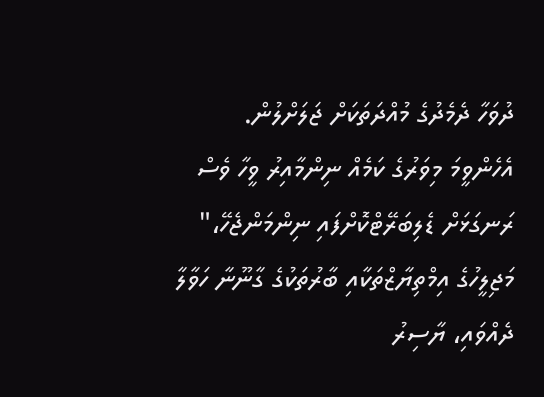ދުވަހާ ދެމެދުގެ މުއްދަތަކަށް ޖަލަށްލުން. އެހެންވީމަ މިވަރުގެ ކަމެއް ނިންމާއިރު ވީހާ ވެސް ރަނގަޅަށް ޑެލިބަރޭޓްކޮށްފައި ނިންމަންޖެހޭ،" މަޖިލީހުގެ އިމްތިޔާޒްތަކާއި ބާރުތަކުގެ ގާނޫނާ ހަވާލާ ދެއްވައި، ޔާސިރު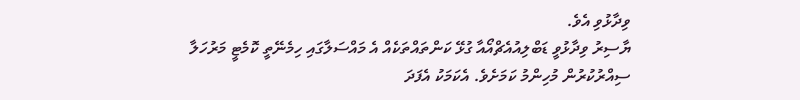ވިދާޅުވި އެވެ.
ޔާސިރު ވިދާޅުވީ ޑަބްލިއުއެޗްއޯއާ ގުޅޭ ކަންތައްތަކެއް އެ މައްސަލާގައި ހިމެނޭތީ ކޮމެޓީ މަރުހަލާ ސިއްރުކުރުން މުހިންމު ކަމަށެވެ. އެކަމަކު އެފަދަ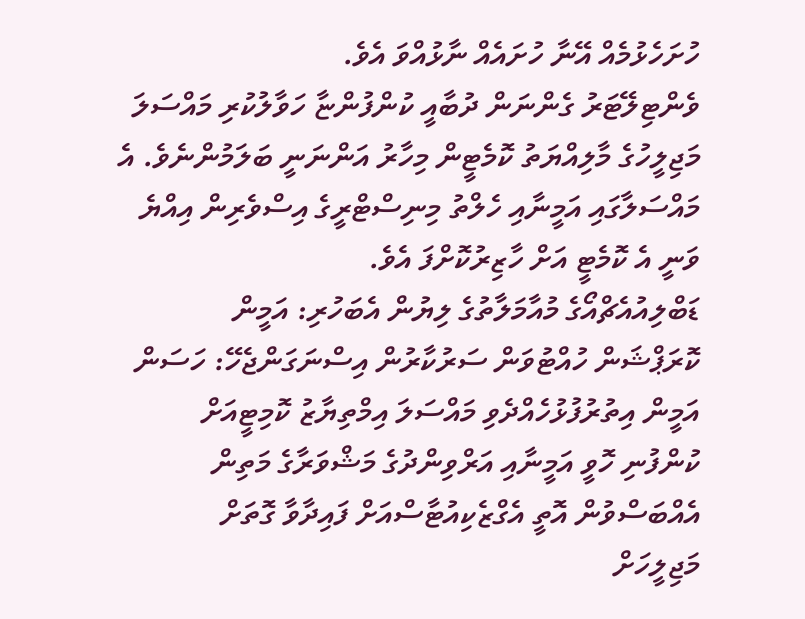ހުށަހެޅުމެއް އޭނާ ހުށައެއް ނާޅުއްވަ އެވެ.
ވެންޓިލޭޓަރު ގެންނަން ދުބާއީ ކުންފުންޏާ ހަވާލުކުރި މައްސަލަ މަޖިލީހުގެ މާލިއްޔަތު ކޮމެޓީން މިހާރު އަންނަނީ ބަލަމުންނެވެ. އެ މައްސަލާގައި އަމީނާއި ހެލްތު މިނިސްޓްރީގެ އިސްވެރިން އިއްޔެ ވަނީ އެ ކޮމެޓީ އަށް ހާޒިރުކޮށްފަ އެވެ.
ޑަބްލިއުއެޗްއޯގެ މުއާމަލާތުގެ ލިޔުން އެބަހުރި: އަމީން
ކޮރަޕްޝަން ހުއްޓުވަން ސަރުކާރުން އިސްނަގަންޖެހޭ: ހަސަން
އަމީން އިތުރުފުޅުހެއްދެވި މައްސަލަ އިމްތިޔާޒު ކޮމިޓީއަށް
ކުންފުނި ހޮވީ އަމީނާއި އަރްވިންދުގެ މަޝްވަރާގެ މަތިން
އެއްބަސްވުން އޮތީ އެގްޒެކިއުޓާސްއަށް ފައިދާވާ ގޮތަށް
މަޖިލީހަށް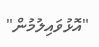"އޮޅުވައިލުމުން"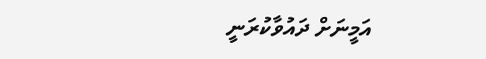އަމީނަށް ދައުވާކުރަނީ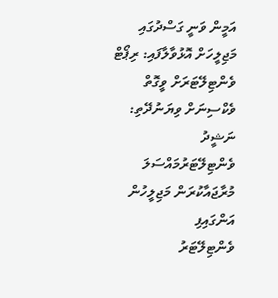އަމީން ވަނީ ގަސްދުގައި މަޖިލީހަށް އޮޅުވާލާފައި: ރިޕޯޓް
ވެންޓިލޭޓަރަށް ވީގޮތް ވެކްސިނަށް ވިޔަނުދޭތި: ނަޝީދު
ވެންޓިލޭޓަރުމައްސަލަ މުރާޖައާކުރަން މަޖިލީހުން އަންގައިފި
ވެންޓިލޭޓަރު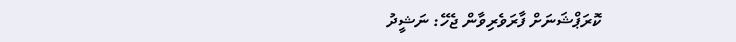ކޮރަޕްޝަނަށް ފާރަވެރިވާން ޖެހޭ: ނަޝީދު